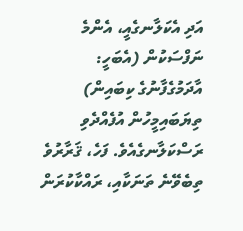އަދި އެކަލާނގެއީ، އެންމެ ނަފްސަކުން (އެބަހީ: އާދަމުގެފާނުގެ ކިބައިން) ތިޔަބައިމީހުން އުފެއްދެވި ރަސްކަލާނގެއެވެ. ފަހެ، ޤަރާރުވެ ތިބެވޭނެ ތަނަކާއި، ރައްކާކުރަން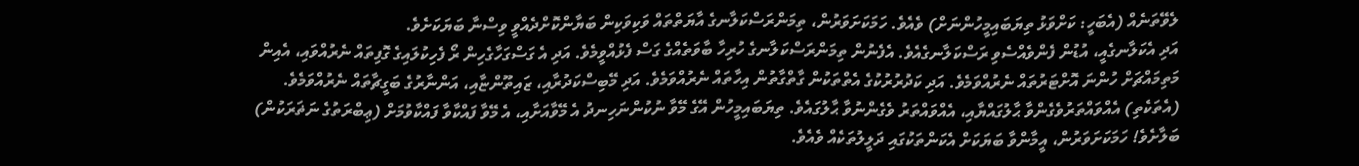ލެވޭތަނެއް (އެބަހީ: ކަށްވަޅު ތިޔަބައިމީހުންނަށް) ވެއެވެ. ހަމަކަށަވަރުން، ތިމަންރަސްކަލާނގެ އާޔަތްތައް ވަކިވަކިން ބަޔާންކޮށްދެއްވީ ވިސްނާ ބަޔަކަށެވެ.
އަދި އެކަލާނގެއީ، އުޑުން ފެންވެއްސެވި ރަސްކަލާނގެއެވެ. އެފެނުން ތިމަންރަސްކަލާނގެ ހުރިހާ ބާވަތެއްގެ ގަސް ފެޅުއްވީމެވެ. އަދި އެ ގަސްގަހާގެހިން ރޯ ފެހިކުލައިގެ ގޮފިތައް ނެރުއްވައި، އެއިން މަތިމައްޗަށް ހުންނަ އޮށްޓަރުތައް ނެރުއްވަމެވެ. އަދި ކަދުރުރުކުގެ އެތްތަކުން ގާތްގާތުން އިހާތައް ނެރުއްވަމެވެ. އަދި މޭބިސްކަދުރާއި، ޒައިތޫންޏާއި، އަންނާރުގެ ބަގީޗާތައް ނެރުއްވަމެވެ. (އެތަކެތި) އެއްވައްތަރުވެގެންވާ ޙާލުގައްޔާއި، އެއްވައްތަރު ވެގެންނުވާ ޙާލުގައެވެ. ތިޔަބައިމީހުން އޭގެ މޭވާ ނުކުންނަހިނދު އެ މޭވާއަށާއި، އެ މޭވާ ފައްކާވާ ފައްކާވުމަށް (ޢިބްރަތުގެ ނަޡަރަކުން) ބަލާށެވެ! ހަމަކަށަވަރުން، އީމާންވާ ބަޔަކަށް އެކަންތަކުގައި ދަލީލުތަކެއް ވެއެވެ.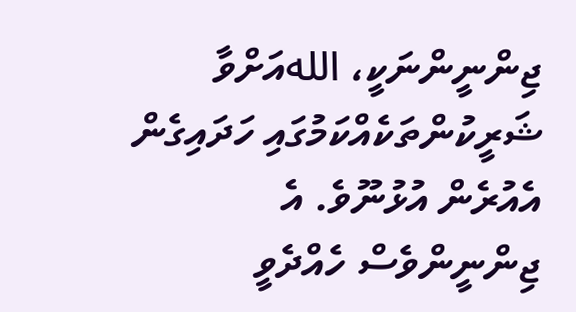ޖިންނީންނަކީ، اللهއަށްވާ ޝަރީކުންތަކެއްކަމުގައި ހަދައިގެން އެއުރެން އުޅުނޫވެ. އެ ޖިންނީންވެސް ހެއްދެވީ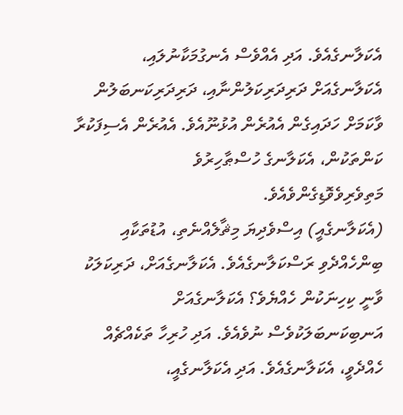އެކަލާނގެއެވެ. އަދި އެއްވެސް އެނގުމަކާނުލައި، އެކަލާނގެއަށް ދަރިދަރިކަލުންނާއި، ދަރިދަރިކަނބަލުން ވާކަމަށް ހަދައިގެން އެއުރެން އުޅުނޫއެވެ. އެއުރެން އެސިފަކުރާ ކަންތަކުން، އެކަލާނގެ ހުސްޠާހިރުވެ މަތިވެރިވެވޮޑިގެންވެއެވެ.
(އެކަލާނގެއީ) އިސްވެދިޔަ މިޘާލެއްނެތި، އުޑުތަކާއި ބިންހެއްދެވި ރަސްކަލާނގެއެވެ. އެކަލާނގެއަށް، ދަރިކަލަކު ވާނީ ކިހިނަކުން ހެއްޔެވެ؟ އެކަލާނގެއަށް އަނބިކަނބަލަކުވެސް ނުވެއެވެ. އަދި ހުރިހާ ތަކެއްޗެއް ހެއްދެވީ، އެކަލާނގެއެވެ. އަދި އެކަލާނގެއީ،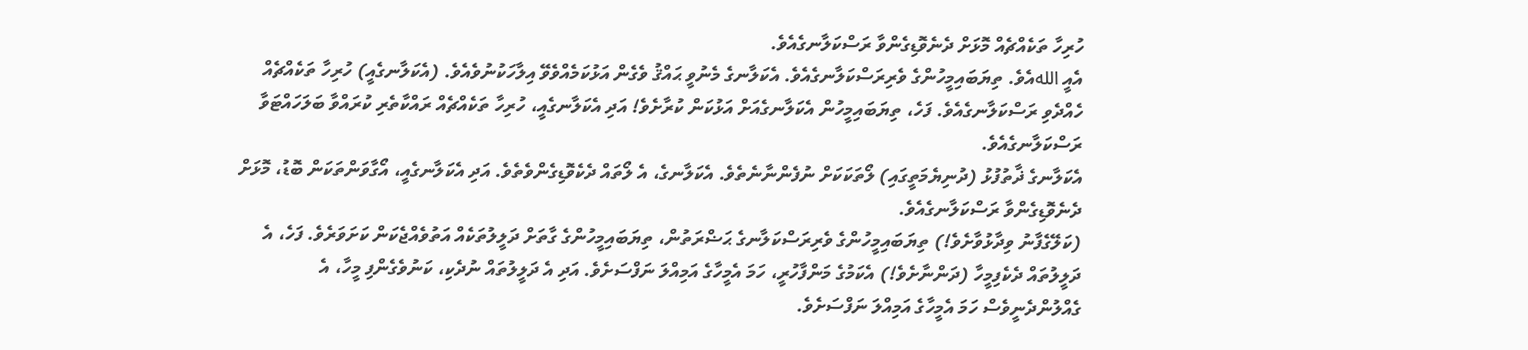ހުރިހާ ތަކެއްޗެއް މޮޅަށް ދެނެވޮޑިގެންވާ ރަސްކަލާނގެއެވެ.
އެއީ اللهއެވެ. ތިޔަބައިމީހުންގެ ވެރިރަސްކަލާނގެއެވެ. އެކަލާނގެ މެނުވީ ޙައްޤު ވެގެން އަޅުކަމެއްވެވޭ އިލާހަކުނުވެއެވެ. (އެކަލާނގެއީ) ހުރިހާ ތަކެއްޗެއް ހެއްދެވި ރަސްކަލާނގެއެވެ. ފަހެ، ތިޔަބައިމީހުން އެކަލާނގެއަށް އަޅުކަން ކުރާށެވެ! އަދި އެކަލާނގެއީ، ހުރިހާ ތަކެއްޗެއް ރައްކާތެރި ކުރައްވާ ބަލަހައްޓަވާ ރަސްކަލާނގެއެވެ.
އެކަލާނގެ ޛާތުފުޅު (ދުނިޔެމަތީގައި) ލޯތަކަކަށް ނުފެންނާނެތެވެ. އެކަލާނގެ، އެ ލޯތައް ދެކެވޮޑިގެންވެތެވެ. އަދި އެކަލާނގެއީ، އޯގާވަންތަކަން ބޮޑު، މޮޅަށް ދެނެވޮޑިގެންވާ ރަސްކަލާނގެއެވެ.
(ކަލޭގެފާނު ވިދާޅުވާށެވެ!) ތިޔަބައިމީހުންގެ ވެރިރަސްކަލާނގެ ޙަޟްރަތުން، ތިޔަބައިމީހުންގެ ގާތަށް ދަލީލުތަކެއް އަތުވެއްޖެކަން ކަށަވަރެވެ. ފަހެ، އެ ދަލީލުތައް ދެކެފިމީހާ (ދަންނާށެވެ!) އެކަމުގެ މަންފާހުރީ، ހަމަ އެމީހާގެ އަމިއްލަ ނަފްސަށެވެ. އަދި އެ ދަލީލުތައް ނުދެކި، ކަނުވެގެންފި މީހާ، އެ ގެއްލުންދެނީވެސް ހަމަ އެމީހާގެ އަމިއްލަ ނަފްސަށެވެ.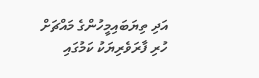އަދި ތިޔަބައިމީހުންގެ މައްޗަށް ހުރި ފާރަވެރިޔަކު ކަމުގައި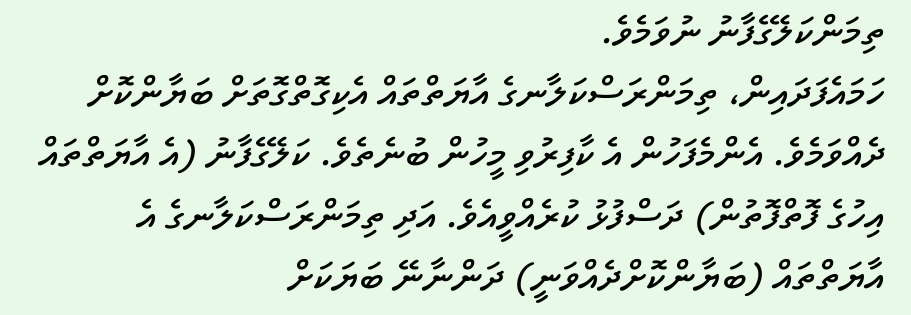ތިމަންކަލޭގެފާނު ނުވަމެވެ.
ހަމައެފަދައިން، ތިމަންރަސްކަލާނގެ އާޔަތްތައް އެކިގޮތްގޮތަށް ބަޔާންކޮށް ދެއްވަމެވެ. އެންމެފަހުން އެ ކާފިރުވި މީހުން ބުނެތެވެ. ކަލޭގެފާނު (އެ އާޔަތްތައް އިހުގެ ފޮތްފޮތުން) ދަސްފުޅު ކުރެއްވީއެވެ. އަދި ތިމަންރަސްކަލާނގެ އެ އާޔަތްތައް (ބަޔާންކޮށްދެއްވަނީ) ދަންނާނޭ ބަޔަކަށް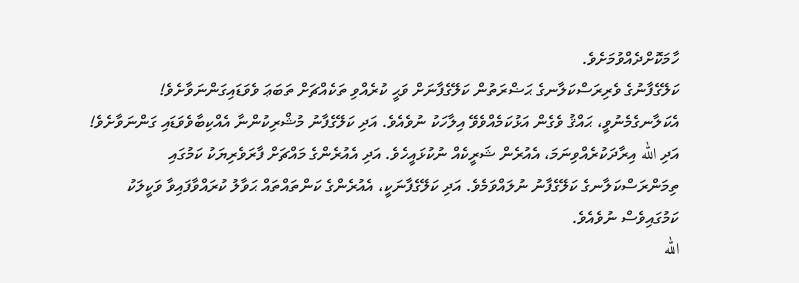ހާމަކޮށްދެއްވުމަށެވެ.
ކަލޭގެފާނުގެ ވެރިރަސްކަލާނގެ ޙަޟްރަތުން ކަލޭގެފާނަށް ވަޙީ ކުރެއްވި ތަކެއްޗަށް ތަބަޢަ ވެވަޑައިގަންނަވާށެވެ! އެކަލާނގެމެނުވީ، ޙައްޤު ވެގެން އަޅުކަމެއްވެވޭ އިލާހަކު ނުވެއެވެ. އަދި ކަލޭގެފާނު މުޝްރިކުންނާ އެއްކިބާވެވަޑައި ގަންނަވާށެވެ!
އަދި الله އިރާދަކުރެއްވިނަމަ، އެއުރެން ޝަރީކެއް ނުކުޅައީހެވެ. އަދި އެއުރެންގެ މައްޗަށް ފާރަވެރިޔަކު ކަމުގައި ތިމަންރަސްކަލާނގެ ކަލޭގެފާނު ނުލައްވަމެވެ. އަދި ކަލޭގެފާނަކީ، އެއުރެންގެ ކަންތައްތައް ޙަވާލު ކުރައްވާފައިވާ ވަކީލަކު ކަމުގައިވެސް ނުވެއެވެ.
الله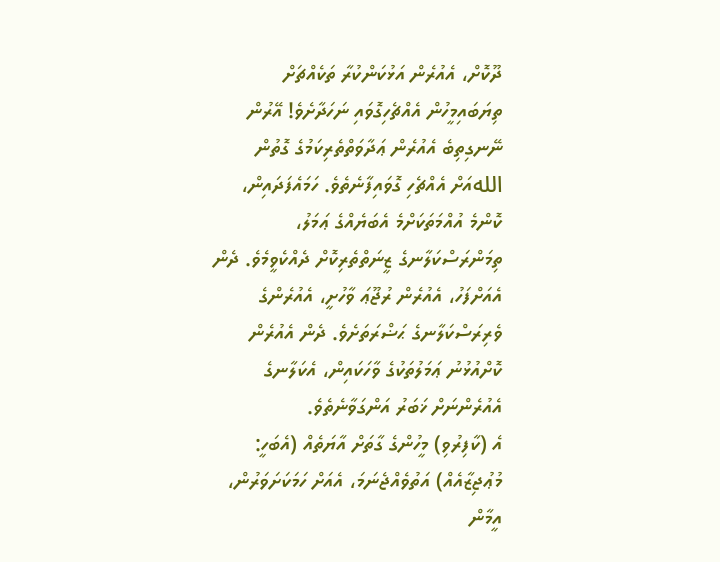ދޫކޮށް، އެއުރެން އަޅުކަންކުރާ ތަކެއްޗަށް ތިޔަބައިމީހުން އެއްޗެހިގޮވައި ނަހަދާށެވެ! އޭރުން ނޭނގިތިބެ އެއުރެން ޢަދާވަތްތެރިކަމުގެ ގޮތުން اللهއަށް އެއްޗެހި ގޮވައިފާނެތެވެ. ހަމައެފަދައިން، ކޮންމެ އުއްމަތަކަށްމެ އެބަޔެއްގެ ޢަމަލު، ތިމަންރަސްކަލާނގެ ޒީނަތްތެރިކޮށް ދެއްކެވީމެވެ. ދެން އެއަށްފަހު، އެއުރެން ރުޖޫޢަ ވާހުށީ، އެއުރެންގެ ވެރިރަސްކަލާނގެ ޙަޟްރަތަށެވެ. ދެން އެއުރެން ކޮށްއުޅުނު ޢަމަލުތަކުގެ ވާހަކައިން، އެކަލާނގެ އެއުރެންނަށް ޚަބަރު އަންގަވާނެތެވެ.
އެ (ކާފިރުވި) މީހުންގެ ގާތަށް އާޔަތެއް (އެބަހީ: މުޢުޖިޒާއެއް) އަތުވެއްޖެނަމަ، އެއަށް ހަމަކަށަވަރުން، އީމާން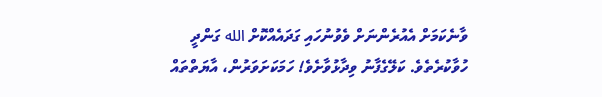ވާނެކަމަށް އެއުރެންނަށް ވެވުނުހައި ގަދައެއްކޮށް الله ގަންދީ ހުވާކުރެތެވެ. ކަލޭގެފާނު ވިދާޅުވާށެވެ! ހަމަކަށަވަރުން، އާޔަތްތައް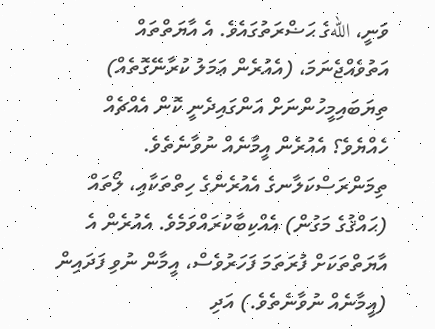ވަނީ، اللهގެ ޙަޟްރަތުގައެވެ. އެ އާޔަތްތައް އަތުވެއްޖެނަމަ، (އެއުރެން ޢަމަލު ކުރާނޭގޮތެއް) ތިޔަބައިމީހުންނަށް އަންގައިދެނީ ކޮން އެއްޗެއް ހެއްޔެވެ؟ އެއުރެން އީމާނެއް ނުވާނެތެވެ.
ތިމަންރަސްކަލާނގެ އެއުރެންގެ ހިތްތަކާއި، ލޯތައް (ޙައްޤުގެ މަގުން) އެއްކިބާކުރައްވަމެވެ. އެއުރެން އެ އާޔަތްތަކަށް ފުރަތަމަ ފަހަރުވެސް، އީމާން ނުވި ފަދައިން (އީމާނެއް ނުވާނެތެވެ.) އަދި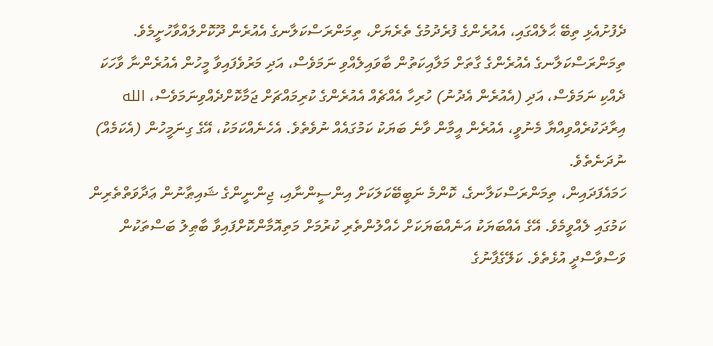ދެފުށުއެޅި ތިބޭ ޙާލެއްގައި، އެއުރެންގެ ފުރެދުމުގެ ތެރެޔަށް، ތިމަންރަސްކަލާނގެ އެއުރެން ދޫކޮށްލައްވާހުށީމެވެ.
ތިމަންރަސްކަލާނގެ އެއުރެންގެ ގާތަށް މަލާއިކަތުން ބާވައިލެއްވި ނަމަވެސް، އަދި މަރުވެފައިވާ މީހުން އެއުރެންނާ ވާހަކަ ދެއްކި ނަމަވެސް، އަދި (އެއުރެން އެދުނު) ހުރިހާ އެއްޗެއް އެއުރެންގެ ކުރިމައްޗަށް ޖަމާކޮށްދެއްވިނަމަވެސް، الله އިރާދަކުރެއްވިއްޔާ މެނުވީ، އެއުރެން އީމާން ވާނެ ބަޔަކު ކަމުގައެއް ނުވެތެވެ. އެހެނެއްކަމަކު، އޭގެ ގިނަމީހުން (އެކަމެއް) ނުދަނެތެވެ.
ހަމައެފަދައިން، ތިމަންރަސްކަލާނގެ، ކޮންމެ ނަބީބޭކަލަކަށް އިންސީންނާއި، ޖިންނީންގެ ޝައިޠާނުން ޢަދާވަތްތެރިން ކަމުގައި ލެއްވީމެވެ. އޭގެ އެއްބަޔަކު އަނެއްބަޔަކަށް ހެއްލުންތެރި ކުރުމަށް މަތިއޮމާންކޮށްފައިވާ ބާޠިލު ބަސްތަކުން ވަސްވާސްދީ އުޅެތެވެ. ކަލޭގެފާނުގެ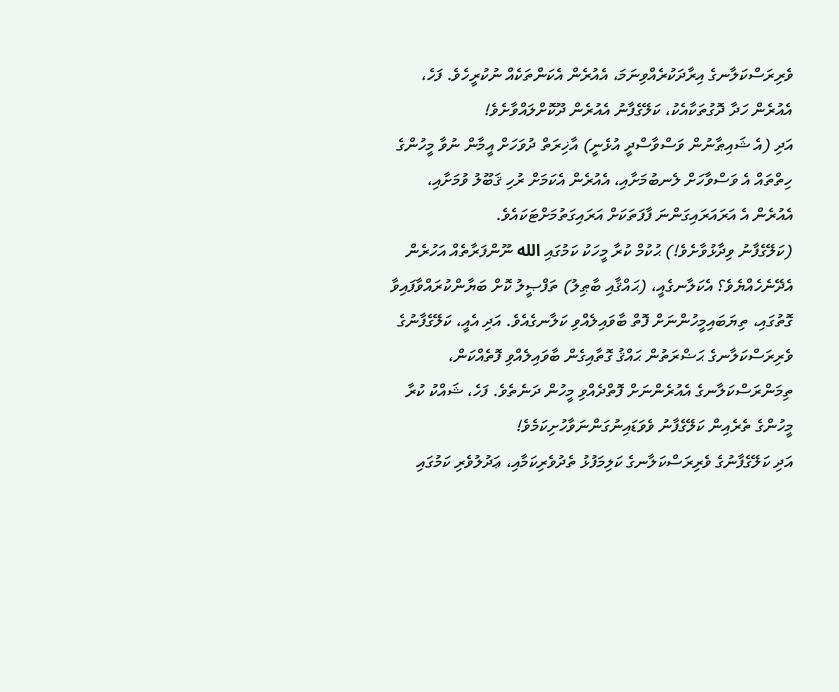ވެރިރަސްކަލާނގެ އިރާދަކުރެއްވިނަމަ، އެއުރެން އެކަންތަކެއް ނުކުރީހެވެ. ފަހެ، އެއުރެން ހަދާ ދޮގުތަކާއެކު، ކަލޭގެފާނު އެއުރެން ދޫކޮށްލައްވާށެވެ!
އަދި (އެ ޝައިޠާނުން ވަސްވާސްދީ އުޅެނީ) އާޚިރަތް ދުވަހަށް އީމާން ނުވާ މީހުންގެ ހިތްތައް އެ ވަސްވާހަށް ލެނބުމަށާއި، އެއުރެން އެކަމަށް ރުހި ޤަބޫލު ވުމަށާއި، އެއުރެން އެ އަރައަރައިގަންނަ ފާފަތަކަށް އަރައިގަތުމަށްޓަކައެވެ.
(ކަލޭގެފާނު ވިދާޅުވާށެވެ!) ޙުކުމް ކުރާ މީހަކު ކަމުގައި الله ނޫންފަރާތެއް އަހުރެން އެދޭނެހެއްޔެވެ؟ އެކަލާނގެއީ، (ޙައްޤާއި ބާޠިލު) ތަފްޞީލު ކޮށް ބަޔާންކުރައްވާފައިވާ ގޮތުގައި، ތިޔަބައިމީހުންނަށް ފޮތް ބާވައިލެއްވި ކަލާނގެއެވެ. އަދި އެއީ، ކަލޭގެފާނުގެ ވެރިރަސްކަލާނގެ ޙަޟްރަތުން ޙައްޤު ގޮތާއިގެން ބާވައިލެއްވި ފޮތެއްކަން، ތިމަންރަސްކަލާނގެ އެއުރެންނަށް ފޮތްދެއްވި މީހުން ދަނެތެވެ. ފަހެ، ޝައްކު ކުރާ މީހުންގެ ތެރެއިން ކަލޭގެފާނު ވެވަޑައިނުގަންނަވާހުށިކަމެވެ!
އަދި ކަލޭގެފާނުގެ ވެރިރަސްކަލާނގެ ކަލިމަފުޅު ތެދުވެރިކަމާއި، ޢަދުލުވެރި ކަމުގައި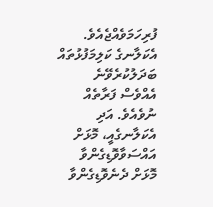ފުރިހަމަވެއްޖެއެވެ. އެކަލާނގެ ކަލިމަފުޅުތައް ބަދަލުކުރެވޭނެ އެއްވެސް ފަރާތެއް ނުވެއެވެ. އަދި އެކަލާނގެއީ، މޮޅަށް އައްސަވާވޮޑިގެންވާ މޮޅަށް ދެނެވޮޑިގެންވާ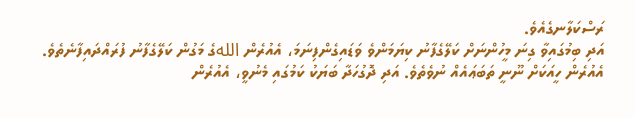ރަސްކަލާނގެއެވެ.
އަދި ބިމުގައިވާ ގިނަ މީހުންނަށް ކަލޭގެފާނު ކިޔަމަންވެ ވަޑައިގެންފިނަމަ، އެއުރެން اللهގެ މަގުން ކަލޭގެފާނު ފުރައްދައިފާނެތެވެ. އެއުރެން ހީއަކަށް ނޫނީ ތަބަޢައެއް ނުވެތެވެ. އަދި ދޮގުހަދާ ބަޔަކު ކަމުގައި މެނުވީ، އެއުރެން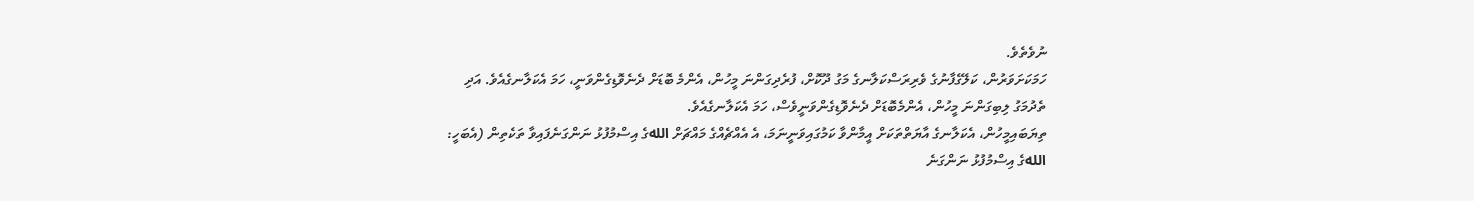ނުވެތެވެ.
ހަމަކަށަވަރުން، ކަލޭގެފާނުގެ ވެރިރަސްކަލާނގެ މަގު ދޫކޮށް، ފުރެދިގަންނަ މީހުން، އެންމެ ބޮޑަށް ދެނެވޮޑިގެންވަނީ، ހަމަ އެކަލާނގެއެވެ. އަދި ތެދުމަގު ލިބިގަންނަ މީހުން، އެންމެބޮޑަށް ދެނެވޮޑިގެންވަނީވެސް، ހަމަ އެކަލާނގެއެވެ.
ތިޔަބައިމީހުން، އެކަލާނގެ އާޔަތްތަކަށް އީމާންވާ ކަމުގައިވަނީނަމަ، އެ އެއްޗެއްގެ މައްޗަށް اللهގެ އިސްމުފުޅު ނަންގަނެފައިވާ ތަކެތިން (އެބަހީ: اللهގެ އިސްމުފުޅު ނަންގަނެ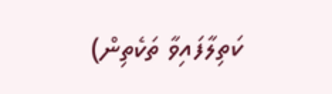ކަތިލާފައިވާ ތަކެތިން)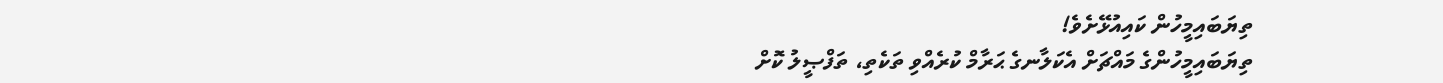ތިޔަބައިމީހުން ކައިއުޅޭށެވެ!
ތިޔަބައިމީހުންގެ މައްޗަށް އެކަލާނގެ ޙަރާމް ކުރެއްވި ތަކެތި، ތަފްޞީލު ކޮށް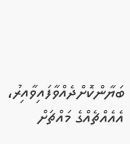ބަޔާންކޮށްދެއްވާފައިވާއިރު، އެއެއްޗެއްގެ މައްޗަށް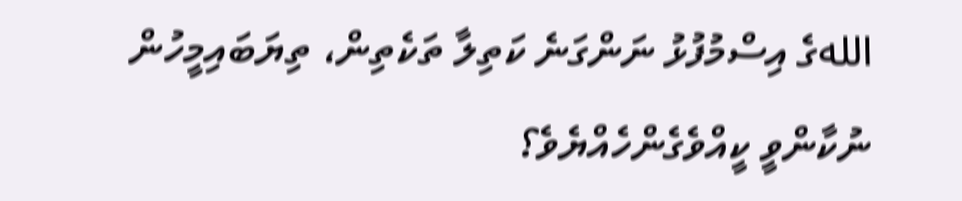اللهގެ އިސްމުފުޅު ނަންގަނެ ކަތިލާ ތަކެތިން، ތިޔަބައިމީހުން ނުކާންވީ ކީއްވެގެންހެއްޔެވެ؟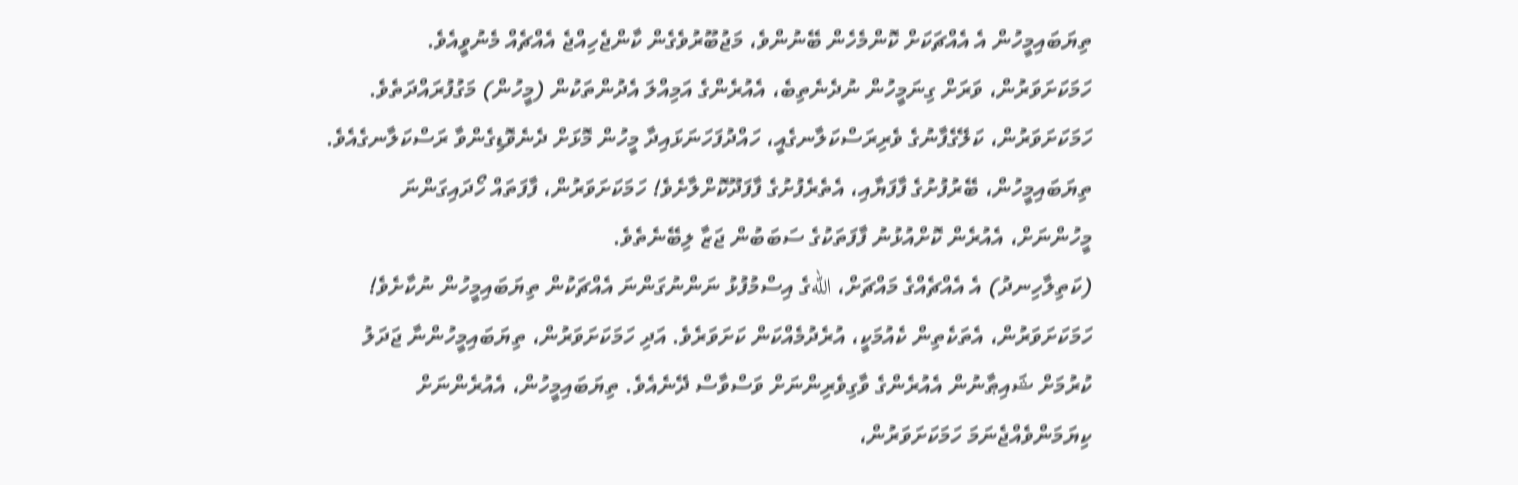ތިޔަބައިމީހުން އެ އެއްޗަކަށް ކޮންމެހެން ބޭނުންވެ، މަޖުބޫރުވެގެން ކާންޖެހިއްޖެ އެއްޗެއް މެނުވީއެވެ. ހަމަކަށަވަރުން، ވަރަށް ގިނަމީހުން ނުދެނެތިބެ، އެއުރެންގެ އަމިއްލަ އެދުންތަކުން (މީހުން) މަގުފުރައްދަތެވެ. ހަމަކަށަވަރުން، ކަލޭގެފާނުގެ ވެރިރަސްކަލާނގެއީ، ހައްދުފަހަނަޅައިދާ މީހުން މޮޅަށް ދެނެވޮޑިގެންވާ ރަސްކަލާނގެއެވެ.
ތިޔަބައިމީހުން، ބޭރުފުށުގެ ފާފަޔާއި، އެތެރެފުށުގެ ފާފަދޫކޮށްލާށެވެ! ހަމަކަށަވަރުން، ފާފަތައް ހޯދައިގަންނަ މީހުންނަށް، އެއުރެން ކޮށްއުޅުނު ފާފަތަކުގެ ސަބަބުން ޖަޒާ ލިބޭނެތެވެ.
(ކަތިލާހިނދު) އެ އެއްޗެއްގެ މައްޗަށް، اللهގެ އިސްމުފުޅު ނަންނުގަންނަ އެއްޗަކުން ތިޔަބައިމީހުން ނުކާށެވެ! ހަމަކަށަވަރުން، އެތަކެތިން ކެއުމަކީ، އުރެދުމެއްކަން ކަށަވަރެވެ. އަދި ހަމަކަށަވަރުން، ތިޔަބައިމީހުންނާ ޖަދަލު ކުރުމަށް ޝައިޠާނުން އެއުރެންގެ ވާގިވެރިންނަށް ވަސްވާސް ދޭނެއެވެ. ތިޔަބައިމީހުން، އެއުރެންނަށް ކިޔަމަންވެއްޖެނަމަ ހަމަކަށަވަރުން،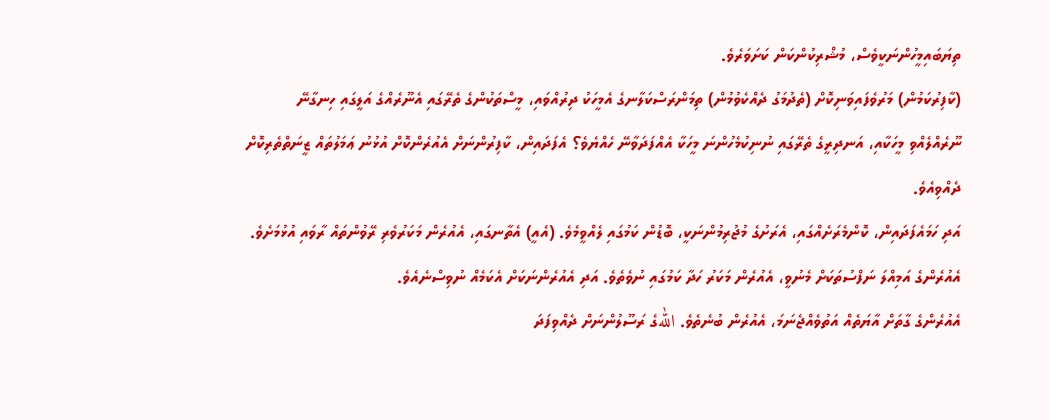ތިޔަބައިމީހުންނަކީވެސް، މުޝްރިކުންކަން ކަށަވަރެވެ.
(ކާފިރުކަމުން) މަރުވެފައިވަނިކޮށް (ތެދުމަގު ދެއްކެވުމުން) ތިމަންރަސްކަލާނގެ އެމީހަކު ދިރުއްވައި، މީސްތަކުންގެ ތެރޭގައި އެނޫރެއްގެ އަލީގައި ހިނގާނޭ ނޫރެއްލެއްވި މީހަކާއި، އަނދިރީގެ ތެރޭގައި ނުނިކުމެހުންނަ މީހަކާ އެއްފަދަވާނޭ ހެއްޔެވެ؟ އެފަދައިން، ކާފިރުންނަށް އެއުރެންކޮށް އުޅުނު ޢަމަލުތައް ޒީނަތްތެރިކޮށް ދެއްވިއެވެ.
އަދި ހަމައެފަދައިން، ކޮންމެރަށެއްގައި، އެރަށުގެ މުޖުރިމުންނަކީ، ބޮޑުން ކަމުގައި ލެއްވީމެވެ. (އެއީ) އެތާނގައި، އެއުރެން މަކަރުވެރި ރޭވުންތައް ރާވައި އުޅުމަށެވެ. އެއުރެންގެ އަމިއްލަ ނަފްސުތަކަށް މެނުވީ، އެއުރެން މަކަރު ހަދާ ކަމުގައި ނުވެތެވެ. އަދި އެއުރެންނަކަށް އެކަމެއް ނުވިސްނެއެވެ.
އެއުރެންގެ ގާތަށް އާޔަތެއް އަތުވެއްޖެނަމަ، އެއުރެން ބުނެތެވެ. اللهގެ ރަސޫލުންނަށް ދެއްވިފަދަ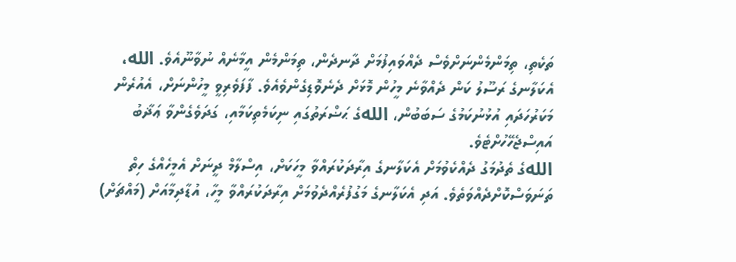ތަކެތި، ތިމަންމެންނަށްވެސް ދެއްވައިފުމަށް ދާނދެން، ތިމަންމެން އީމާނެއް ނުވާނޫއެވެ. الله، އެކަލާނގެ ރަސޫލު ކަން ދެއްވާނެ މީހުން މޮޅަށް ދެނެވޮޑިގެންވެއެވެ. ފާފަވެރިވީ މީހުންނަށް، އެއުރެން މަކަރުހަދައި އުޅުނުކަމުގެ ސަބަބުން، اللهގެ ޙަޟްރަތުގައި ނިކަމެތިކަމާއި، ގަދަވެގެންވާ ޢަޛާބު އައިސްޖެހޭހުށްޓެވެ.
اللهގެ ތެދުމަގު ދެއްކެވުމަށް އެކަލާނގެ އިރާދަކުރައްވާ މީހަކަށް، އިސްލާމް ދީނަށް އެމީހެއްގެ ހިތް ތަނަވަސްކޮށްދެއްވަތެވެ. އަދި އެކަލާނގެ މަގުފުރެއްދެވުމަށް އިރާދަކުރައްވާ މީހާ، އުޑާދިމާއަށް (މައްޗަށް)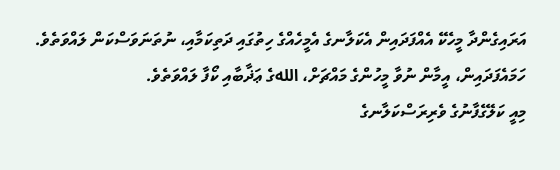އަރައިގެންދާ މީހެކޭ އެއްފަދައިން އެކަލާނގެ އެމީހެއްގެ ހިތުގައި ދަތިކަމާއި، ނުތަނަވަސްކަން ލައްވަތެވެ. ހަމައެފަދައިން، އީމާން ނުވާ މީހުންގެ މައްޗަށް، اللهގެ ޢަޛާބާއި ކޯފާ ލައްވަތެވެ.
މިއީ ކަލޭގެފާނުގެ ވެރިރަސްކަލާނގެ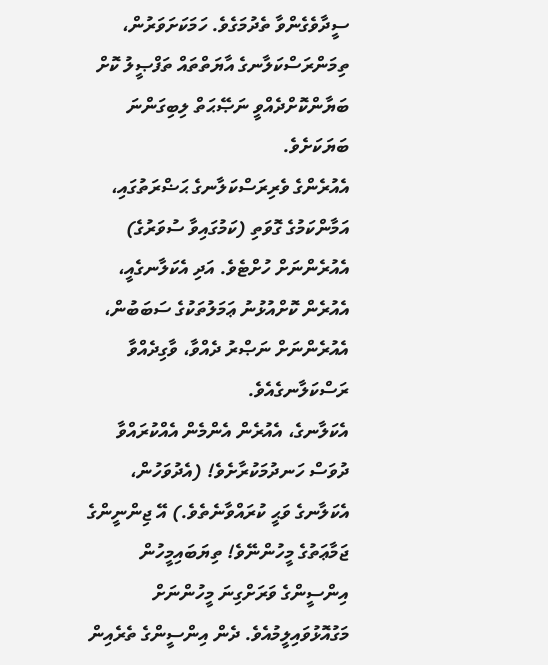ސީދާވެގެންވާ ތެދުމަގެވެ. ހަމަކަށަވަރުން، ތިމަންރަސްކަލާނގެ އާޔަތްތައް ތަފްޞީލު ކޮށް ބަޔާންކޮށްދެއްވީ ނަޞޭޙަތް ލިބިގަންނަ ބަޔަކަށެވެ.
އެއުރެންގެ ވެރިރަސްކަލާނގެ ޙަޟްރަތުގައި، އަމާންކަމުގެ ގޮވަތި (ކަމުގައިވާ ސުވަރުގެ) އެއުރެންނަށް ހުށްޓެވެ. އަދި އެކަލާނގެއީ، އެއުރެން ކޮށްއުޅުނު ޢަމަލުތަކުގެ ސަބަބުން، އެއުރެންނަށް ނަޞްރު ދެއްވާ، ވާގިދެއްވާ ރަސްކަލާނގެއެވެ.
އެކަލާނގެ، އެއުރެން އެންމެން އެއްކުރައްވާ ދުވަސް ހަނދުމަކުރާށެވެ! (އެދުވަހުން، އެކަލާނގެ ވަޙީ ކުރައްވާނެތެވެ.) އޭ ޖިންނީންގެ ޖަމާޢަތުގެ މީހުންނޭވެ! ތިޔަބައިމީހުން އިންސީންގެ ވަރަށްގިނަ މީހުންނަށް މަގުއޮޅުވައިލީމުއެވެ. ދެން އިންސީންގެ ތެރެއިން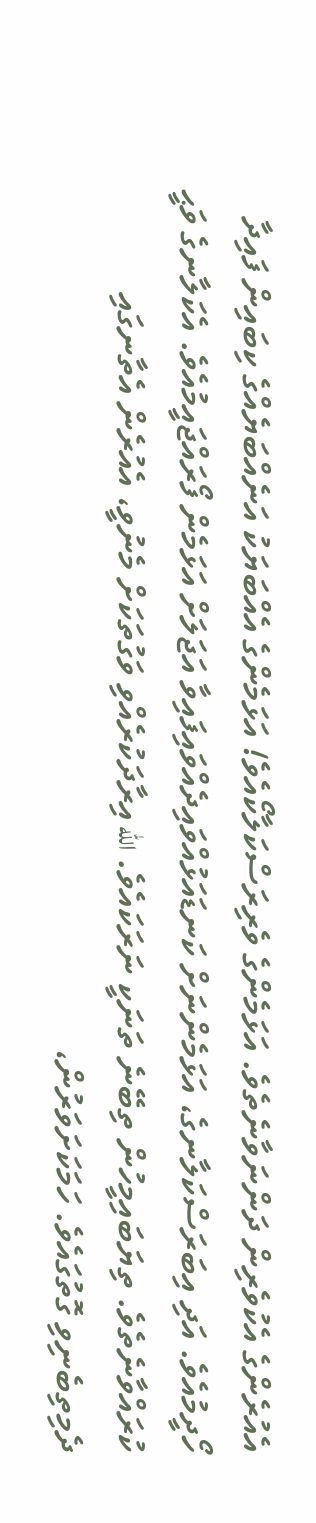އެއުރެންގެ އެކުވެރިން ދަންނަވާނެތެވެ. އަޅަމެންގެ ވެރިރަސްކަލާކޯއެވެ! އަޅަމެންގެ އެއްބަޔަކު އަނެއްބަޔެއްގެ ކިބައިން ފައިދާ ހޯދީމުއެވެ. އަދި އިބަރަސްކަލާނގެ، އަޅަމެންނަށް ކަނޑައަޅުއްވައިދެއްވައިފައިވާ އަޖަލަށް އަޅަމެން ފޯރައްޖައީމުއެވެ. އެކަލާނގެ ވަޙީ ކުރައްވާނެތެވެ. ތިޔަބައިމީހުން ތިބޭނެ ތަނަކީ ނަރަކައެވެ. الله އިރާދަކުރެއްވި ވަގުތަކަށް މެނުވީ، އެއުރެން އެތާނގައި ދެމިތިބެނިވި ގޮތުގައެވެ. ހަމަކަށަވަރުން،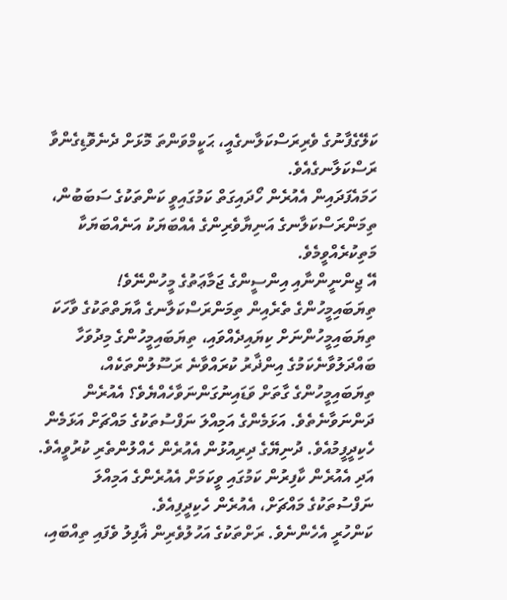ކަލޭގެފާނުގެ ވެރިރަސްކަލާނގެއީ، ޙަކީމްވަންތަ މޮޅަށް ދެނެވޮޑިގެންވާ ރަސްކަލާނގެއެވެ.
ހަމައެފަދައިން އެއުރެން ހޯދައިގަތް ކަމުގައިވީ ކަންތަކުގެ ސަބަބުން، ތިމަންރަސްކަލާނގެ އަނިޔާވެރިންގެ އެއްބަޔަކު އަނެއްބަޔަކާ މަތިކުރެއްވީމެވެ.
އޭ ޖިންނީންނާއި އިންސީންގެ ޖަމާޢަތުގެ މީހުންނޭވެ! ތިޔަބައިމީހުންގެ ތެރެއިން ތިމަންރަސްކަލާނގެ އާޔަތްތަކުގެ ވާހަކަ ތިޔަބައިމީހުންނަށް ކިޔައިދެއްވައި، ތިޔަބައިމީހުންގެ މިދުވަހާ ބައްދަލުވާނެކަމުގެ އިންޛާރު ކުރައްވާނެ ރަސޫލުންތަކެއް، ތިޔަބައިމީހުންގެ ގާތަށް ވަޑައިނުގަންނަވާހެއްޔެވެ؟ އެއުރެން ދަންނަވާނެތެވެ. އަޅަމެންގެ އަމިއްލަ ނަފްސުތަކުގެ މައްޗަށް އަޅަމެން ހެކިދީފީމުއެވެ. ދުނިޔޭގެ ދިރިއުޅުން އެއުރެން ހެއްލުންތެރި ކުރުވީއެވެ. އަދި އެއުރެން ކާފިރުން ކަމުގައި ވީކަމަށް އެއުރެންގެ އަމިއްލަ ނަފްސުތަކުގެ މައްޗަށް، އެއުރެން ހެކިދީފިއެވެ.
ކަންހުރީ އެހެންނެވެ. ރަށްތަކުގެ އަހުލުވެރިން ޣާފިލު ވެފައި ތިއްބައި،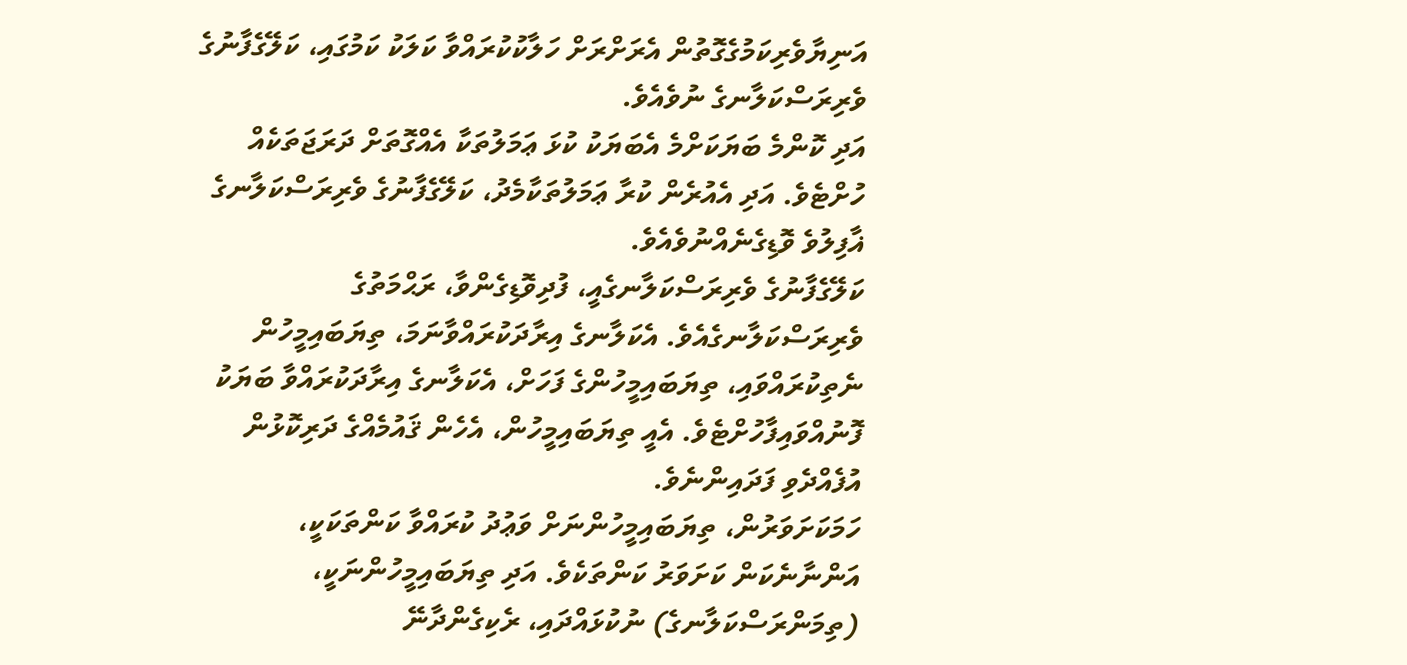އަނިޔާވެރިކަމުގެގޮތުން އެރަށްރަށް ހަލާކުކުރައްވާ ކަލަކު ކަމުގައި، ކަލޭގެފާނުގެ ވެރިރަސްކަލާނގެ ނުވެއެވެ.
އަދި ކޮންމެ ބަޔަކަށްމެ އެބަޔަކު ކުޅަ ޢަމަލުތަކާ އެއްގޮތަށް ދަރަޖަތަކެއް ހުށްޓެވެ. އަދި އެއުރެން ކުރާ ޢަމަލުތަކާމެދު، ކަލޭގެފާނުގެ ވެރިރަސްކަލާނގެ ޣާފިލުވެ ވޮޑިގެނެއްނުވެއެވެ.
ކަލޭގެފާނުގެ ވެރިރަސްކަލާނގެއީ، ފުދިވޮޑިގެންވާ، ރަޙްމަތުގެ ވެރިރަސްކަލާނގެއެވެ. އެކަލާނގެ އިރާދަކުރައްވާނަމަ، ތިޔަބައިމީހުން ނެތިކުރައްވައި، ތިޔަބައިމީހުންގެ ފަހަށް، އެކަލާނގެ އިރާދަކުރައްވާ ބަޔަކު ފޮނުއްވައިފާހުށްޓެވެ. އެއީ ތިޔަބައިމީހުން، އެހެން ޤައުމެއްގެ ދަރިކޮޅުން އުފެއްދެވި ފަދައިންނެވެ.
ހަމަކަށަވަރުން، ތިޔަބައިމީހުންނަށް ވަޢުދު ކުރައްވާ ކަންތަކަކީ، އަންނާނެކަން ކަށަވަރު ކަންތަކެވެ. އަދި ތިޔަބައިމީހުންނަކީ، (ތިމަންރަސްކަލާނގެ) ނުކުޅައްދައި، ރެކިގެންދާނޭ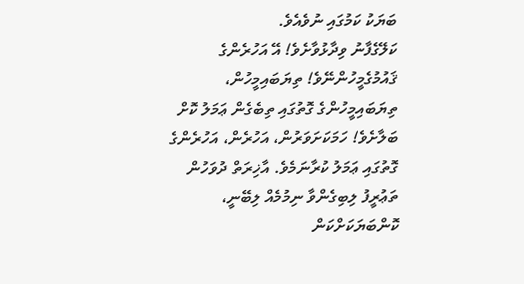ބަޔަކު ކަމުގައި ނުވެއެވެ.
ކަލޭގެފާނު ވިދާޅުވާށެވެ! އޭ އަހުރެންގެ ޤައުމުގެމީހުންނޭވެ! ތިޔަބައިމީހުން، ތިޔަބައިމީހުންގެ ގޮތުގައި ތިބެގެން ޢަމަލު ކޮށް ބަލާށެވެ! ހަމަކަށަވަރުން، އަހުރެން، އަހުރެންގެ ގޮތުގައި ޢަމަލު ކުރާނަމެވެ. އާޚިރަތް ދުވަހުން ތަޢުރީފު ލިބިގެންވާ ނިމުމެއް ލިބޭނީ، ކޮންބަޔަކަށްކަން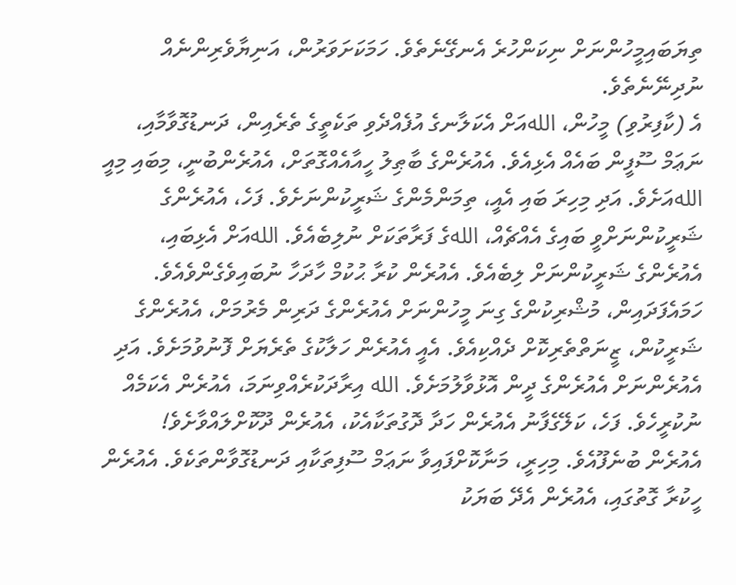ތިޔަބައިމީހުންނަށް ނިކަންހުރެ އެނގޭނެތެވެ. ހަމަކަށަވަރުން، އަނިޔާވެރިންނެއް ނުދިނޭނެތެވެ.
އެ (ކާފިރުވި) މީހުން، اللهއަށް އެކަލާނގެ އުފެއްދެވި ތަކެތީގެ ތެރެއިން، ދަނޑުގޮވާމާއި، ނަޢަމް ސޫފީން ބައެއް އެޅިއެވެ. އެއުރެންގެ ބާޠިލު ހީއާއެއްގޮތަށް، އެއުރެންބުނީ، މިބައި މިއީ اللهއަށެވެ. އަދި މިހިރަ ބައި އެއީ، ތިމަންމެންގެ ޝަރީކުންނަށެވެ. ފަހެ، އެއުރެންގެ ޝަރީކުންނަށްވީ ބައިގެ އެއްޗެއް، اللهގެ ފަރާތަކަށް ނުލިބެއެވެ. اللهއަށް އެޅިބައި، އެއުރެންގެ ޝަރީކުންނަށް ލިބެއެވެ. އެއުރެން ކުރާ ޙުކުމް ހާދަހާ ނުބައިވެގެންވެއެވެ.
ހަމައެފަދައިން، މުޝްރިކުންގެ ގިނަ މީހުންނަށް އެއުރެންގެ ދަރިން މެރުމަށް، އެއުރެންގެ ޝަރީކުން، ޒީނަތްތެރިކޮށް ދެއްކިއެވެ. އެއީ އެއުރެން ހަލާކުގެ ތެރެޔަށް ފޮނުވުމަށެވެ. އަދި އެއުރެންނަށް އެއުރެންގެ ދީން އޮޅުވާލުމަށެވެ. الله އިރާދަކުރެއްވިނަމަ، އެއުރެން އެކަމެއް ނުކުރީހެވެ. ފަހެ، ކަލޭގެފާނު އެއުރެން ހަދާ ދޮގުތަކާއެކު، އެއުރެން ދޫކޮށްލައްވާށެވެ!
އެއުރެން ބުނެފޫއެވެ. މިހިރީ، މަނާކޮށްފައިވާ ނަޢަމް ސޫފިތަކާއި ދަނޑުގޮވާންތަކެވެ. އެއުރެން ހީކުރާ ގޮތުގައި، އެއުރެން އެދޭ ބަޔަކު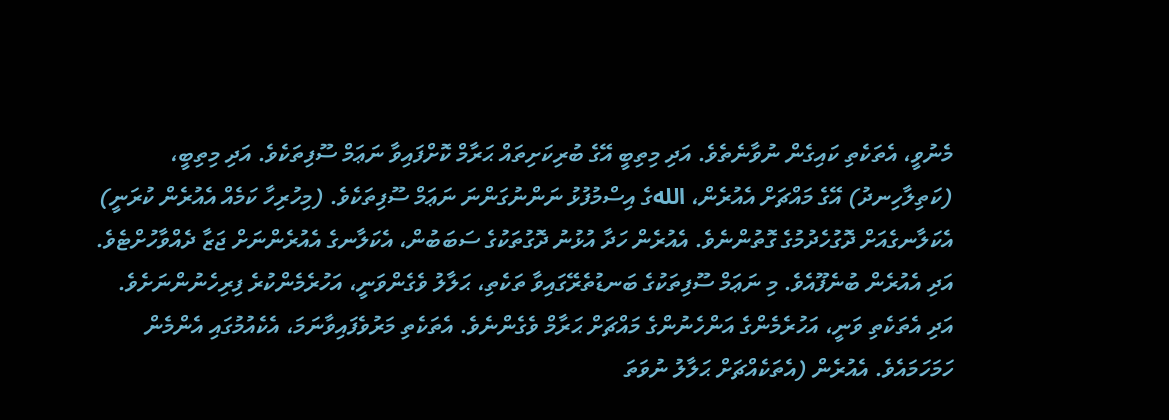މެނުވީ، އެތަކެތި ކައިގެން ނުވާނެތެވެ. އަދި މިތިބީ އޭގެ ބުރިކަށިތައް ޙަރާމް ކޮށްފައިވާ ނަޢަމް ސޫފިތަކެވެ. އަދި މިތިބީ، (ކަތިލާހިނދު) އޭގެ މައްޗަށް އެއުރެން، اللهގެ އިސްމުފުޅު ނަންނުގަންނަ ނަޢަމް ސޫފިތަކެވެ. (މިހުރިހާ ކަމެއް އެއުރެން ކުރަނީ) އެކަލާނގެއަށް ދޮގުހެދުމުގެ ގޮތުންނެވެ. އެއުރެން ހަދާ އުޅުނު ދޮގުތަކުގެ ސަބަބުން، އެކަލާނގެ އެއުރެންނަށް ޖަޒާ ދެއްވާހުށްޓެވެ.
އަދި އެއުރެން ބުނެފޫއެވެ. މި ނަޢަމް ސޫފިތަކުގެ ބަނޑުތެރޭގައިވާ ތަކެތި، ޙަލާލު ވެގެންވަނީ، އަހުރެމެންކުރެ ފިރިހެނުންނަށެވެ. އަދި އެތަކެތި ވަނީ، އަހުރެމެންގެ އަންހެނުންގެ މައްޗަށް ޙަރާމް ވެގެންނެވެ. އެތަކެތި މަރުވެފައިވާނަމަ، އެކެއުމުގައި އެންމެން ހަމަހަމައެވެ. އެއުރެން (އެތަކެއްޗަށް ޙަލާލު ނުވަތަ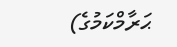ޙަރާމްކަމުގެ)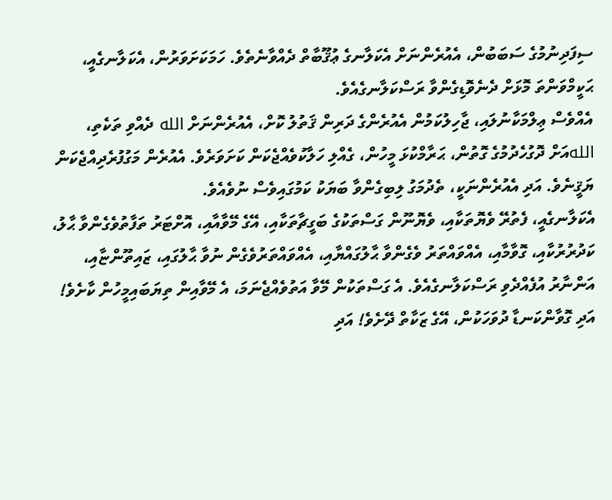ސިފަދިނުމުގެ ސަބަބުން، އެއުރެންނަށް އެކަލާނގެ ޢުޤޫބާތް ދެއްވާނެތެވެ. ހަމަކަށަވަރުން، އެކަލާނގެއީ، ޙަކީމްވަންތަ މޮޅަށް ދެނެވޮޑިގެންވާ ރަސްކަލާނގެއެވެ.
އެއްވެސް ޢިލްމަކާނުލައި، ޖާހިލުކަމުން އެއުރެންގެ ދަރިން ޤަތުލު ކޮށް، އެއުރެންނަށް الله ދެއްވި ތަކެތި، اللهއަށް ދޮގުހެދުމުގެ ގޮތުން، ޙަރާމްކުޅަ މީހުން، ގެއްލި ހަލާކުވެއްޖެކަން ކަށަވަރެވެ. އެއުރެން މަގުފުރެދިއްޖެކަން ޔަޤީނެވެ. އަދި އެއުރެންނަކީ، ތެދުމަގު ލިބިގެންވާ ބަޔަކު ކަމުގައިވެސް ނުވެއެވެ.
އެކަލާނގެއީ، ފެތުރޭ ވެޔޮތަކާއި، ވެޔޮނޫން ގަސްތަކުގެ ބަގީޗާތަކާއި، އޭގެ މޭވާއާއި، އޮށްޓަރު ތަފާތުވެގެންވާ ޙާލު، ކަދުރުރުކާއި، ގޮވާމާއި، އެއްވައްތަރު ވެގެންވާ ޙާލުގައްޔާއި، އެއްވައްތަރުވެގެން ނުވާ ޙާލުގައި، ޒައިތޫންޏާއި، އަންނާރު އުފެއްދެވި ރަސްކަލާނގެއެވެ. އެ ގަސްތަކުން މޭވާ އަތުވެއްޖެނަމަ، އެ މޭވާއިން ތިޔަބައިމީހުން ކާށެވެ! އަދި ގޮވާންކަނޑާ ދުވަހަކުން، އޭގެ ޒަކާތް ދޭށެވެ! އަދި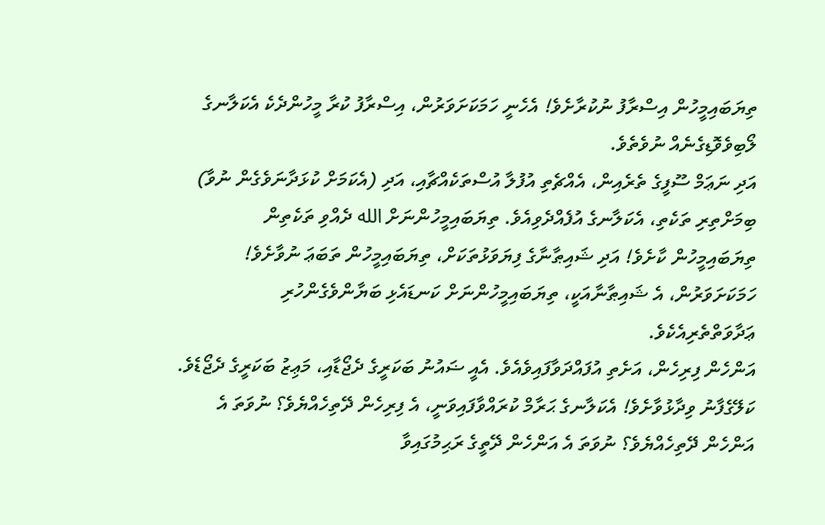ތިޔަބައިމީހުން އިސްރާފު ނުކުރާށެވެ! އެހެނީ ހަމަކަށަވަރުން، އިސްރާފު ކުރާ މީހުންދެކެ އެކަލާނގެ ލޯބިވެވޮޑިގެނެއް ނުވެތެވެ.
އަދި ނަޢަމް ސޫފީގެ ތެރެއިން، އެއްޗެތި އުފުލާ އުސްތަކެއްޗާއި، އަދި (އެކަމަށް ކުޅަދާނަވެގެން ނުވާ) ބިމަށްތިރި ތަކެތި، އެކަލާނގެ އުފެއްދެވިއެވެ. ތިޔަބައިމީހުންނަށް الله ދެއްވި ތަކެތިން ތިޔަބައިމީހުން ކާށެވެ! އަދި ޝައިޠާނާގެ ފިޔަވަޅުތަކަށް، ތިޔަބައިމީހުން ތަބަޢަ ނުވާށެވެ! ހަމަކަށަވަރުން، އެ ޝައިޠާނާއަކީ، ތިޔަބައިމީހުންނަށް ކަނޑައެޅި ބަޔާންވެގެންހުރި ޢަދާވަތްތެރިއެކެވެ.
އަންހެން ފިރިހެން، އަށެތި އުފައްދަވާފައިވެއެވެ. އެއީ ޟައުނު ބަކަރީގެ ދެޖޯޑާއި، މަޢިޒު ބަކަރީގެ ދެޖޯޑެވެ. ކަލޭގެފާނު ވިދާޅުވާށެވެ! އެކަލާނގެ ޙަރާމް ކުރައްވާފައިވަނީ، އެ ފިރިހެން ދޭތިހެއްޔެވެ؟ ނުވަތަ އެ އަންހެން ދޭތިހެއްޔެވެ؟ ނުވަތަ އެ އަންހެން ދޭތީގެ ރަޙިމުގައިވާ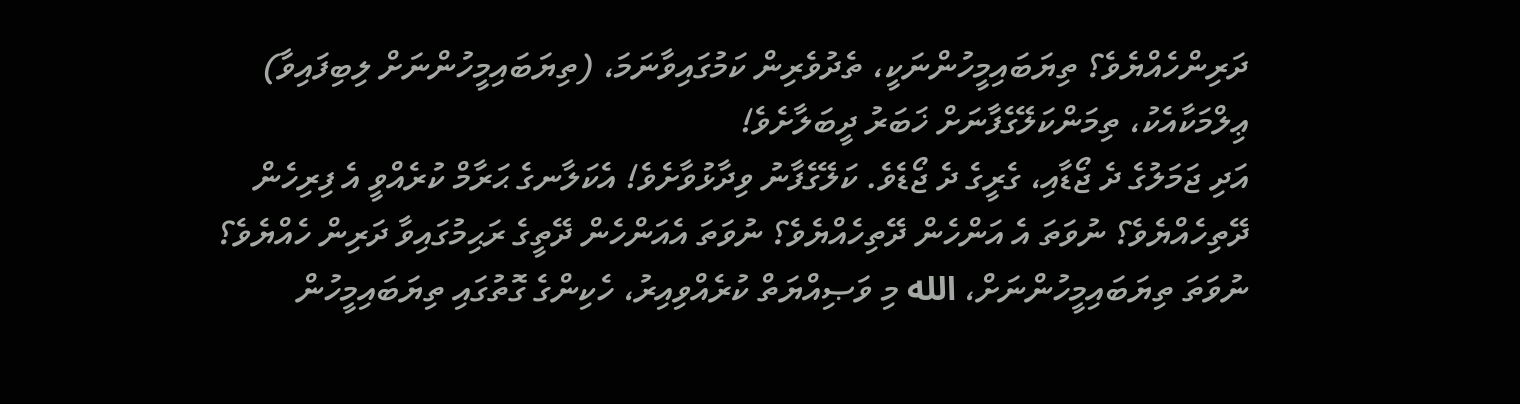ދަރިންހެއްޔެވެ؟ ތިޔަބައިމީހުންނަކީ، ތެދުވެރިން ކަމުގައިވާނަމަ، (ތިޔަބައިމީހުންނަށް ލިބިފައިވާ) ޢިލްމަކާއެކު، ތިމަންކަލޭގެފާނަށް ޚަބަރު ދީބަލާށެވެ!
އަދި ޖަމަލުގެ ދެ ޖޯޑާއި، ގެރީގެ ދެ ޖޯޑެވެ. ކަލޭގެފާނު ވިދާޅުވާށެވެ! އެކަލާނގެ ޙަރާމް ކުރެއްވީ އެ ފިރިހެން ދޭތިހެއްޔެވެ؟ ނުވަތަ އެ އަންހެން ދޭތިހެއްޔެވެ؟ ނުވަތަ އެއަންހެން ދޭތީގެ ރަޙިމުގައިވާ ދަރިން ހެއްޔެވެ؟ ނުވަތަ ތިޔަބައިމީހުންނަށް، الله މި ވަޞިއްޔަތް ކުރެއްވިއިރު، ހެކިންގެ ގޮތުގައި ތިޔަބައިމީހުން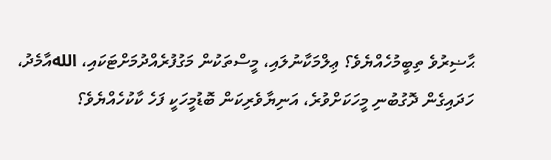ޙާޟިރުވެ ތިބީމުހެއްޔެވެ؟ ޢިލްމަކާނުލައި، މީސްތަކުން މަގުފުރެއްދުމަށްޓަކައި، اللهއާމެދު، ހަދައިގެން ދޮގުބުނި މީހަކަށްވުރެ، އަނިޔާވެރިކަން ބޮޑުމީހަކީ ފަހެ ކާކުހެއްޔެވެ؟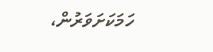ހަމަކަށަވަރުން،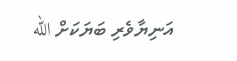އަނިޔާވެރި ބަޔަކަށް الله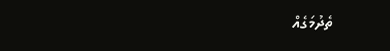ތެދުމަގެއް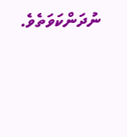ނުދަންކަވަތެވެ.